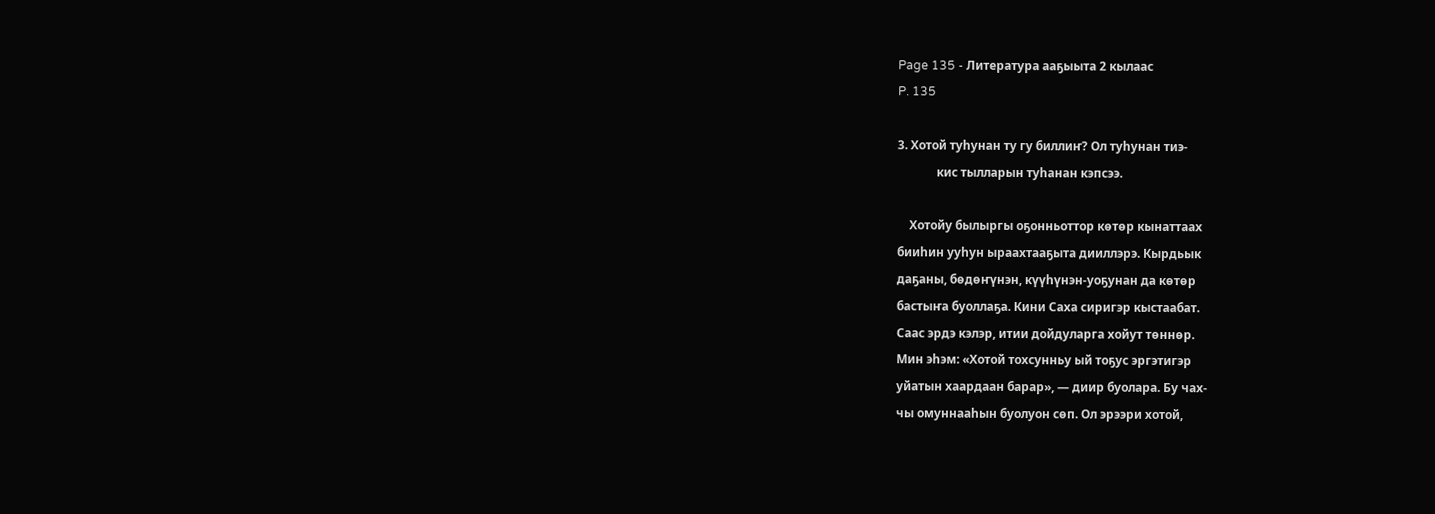Page 135 - Литература ааҕыыта 2 кылаас
P. 135

3. Хотой туһунан ту гу биллиҥ? Ол туһунан тиэ-
             кис тылларын туһанан кэпсээ.

    Хотойу былыргы оҕонньоттор көтөр кынаттаах
бииһин ууһун ыраахтааҕыта дииллэрэ. Кырдьык
даҕаны, бөдөҥүнэн, күүһүнэн-уоҕунан да көтөр
бастыҥа буоллаҕа. Кини Саха сиригэр кыстаабат.
Саас эрдэ кэлэр, итии дойдуларга хойут төннөр.
Мин эһэм: «Хотой тохсунньу ый тоҕус эргэтигэр
уйатын хаардаан барар», — диир буолара. Бу чах-
чы омуннааһын буолуон сөп. Ол эрээри хотой,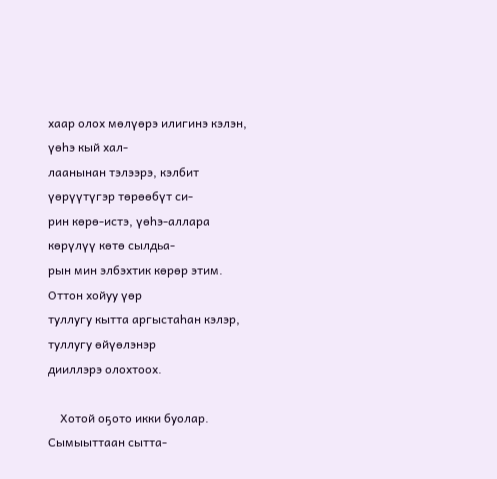хаар олох мөлүөрэ илигинэ кэлэн, үөһэ кый хал-
лаанынан тэлээрэ, кэлбит үөрүүтүгэр төрөөбүт си-
рин көрө-истэ, үөһэ-аллара көрүлүү көтө сылдьа-
рын мин элбэхтик көрөр этим. Оттон хойуу үөр
туллугу кытта аргыстаһан кэлэр, туллугу өйүөлэнэр
дииллэрэ олохтоох.

    Хотой оҕото икки буолар. Сымыыттаан сытта-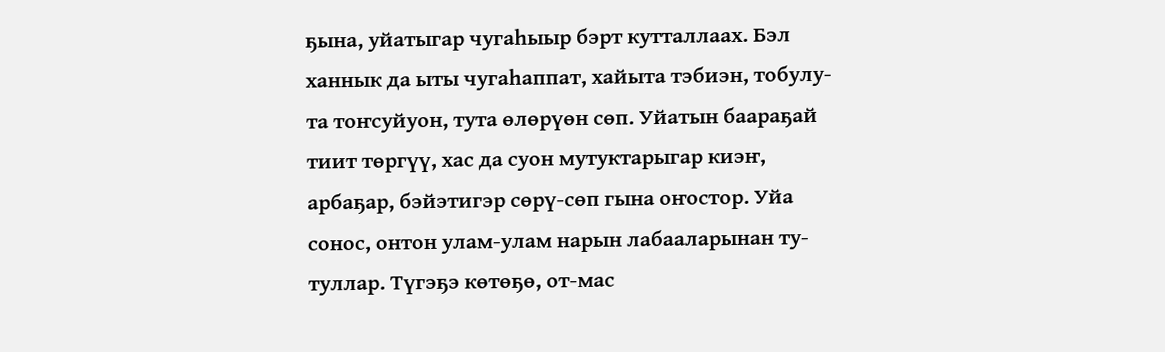ҕына, уйатыгар чугаһыыр бэрт кутталлаах. Бэл
ханнык да ыты чугаһаппат, хайыта тэбиэн, тобулу-
та тоҥсуйуон, тута өлөрүөн сөп. Уйатын баараҕай
тиит төргүү, хас да суон мутуктарыгар киэҥ,
арбаҕар, бэйэтигэр сөрү-сөп гына оҥостор. Уйа
сонос, онтон улам-улам нарын лабааларынан ту-
туллар. Түгэҕэ көтөҕө, от-мас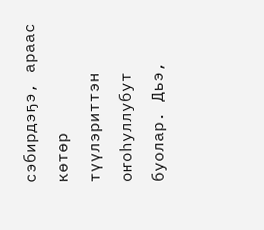сэбирдэҕэ, араас
көтөр түүлэриттэн оҥоһуллубут буолар. Дьэ,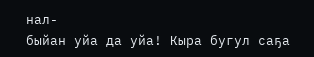нал-
быйан уйа да уйа! Кыра бугул саҕа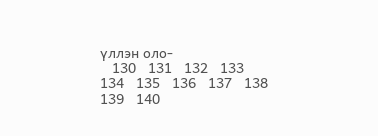үллэн оло-
   130   131   132   133   134   135   136   137   138   139   140